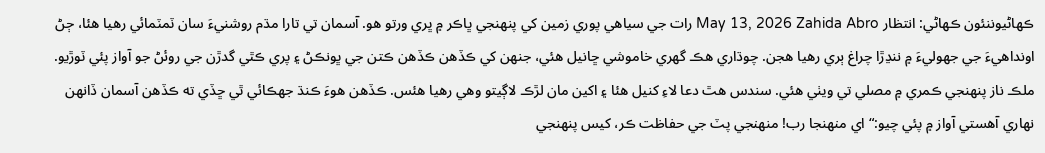ڪهاڻيوننئون ڪهاڻي: انتظار May 13, 2026 Zahida Abro رات جي سياهي پوري زمين کي پنهنجي ڀاڪر ۾ ڀري ورتو هو. آسمان تي تارا مڌم روشنيءَ سان ٽمٽمائي رهيا هئا، ڄڻ اونداهيءَ جي جهوليءَ ۾ ننڍڙا چراغ ٻري رهيا هجن. چوڌاري هڪ گهري خاموشي ڇانيل هئي، جنهن کي ڪڏهن ڪڏهن ڪتن جي ڀونڪڻ ۽ پري ڪٿي گدڙن جي روئڻ جو آواز پئي ٽوڙيو. ملڪ ناز پنهنجي ڪمري ۾ مصلي تي ويٺي هئي. سندس هٿ دعا لاءِ کنيل هئا ۽ اکين مان لڙڪ لاڳيتو وهي رهيا هئس. ڪڏهن هوءَ ڪنڌ جهڪائي ٿي ڇڏي ته ڪڏهن آسمان ڏانهن نهاري آهستي آواز ۾ پئي چيو:“اي منهنجا رب! منهنجي پٽ جي حفاظت ڪر، کيس پنهنجي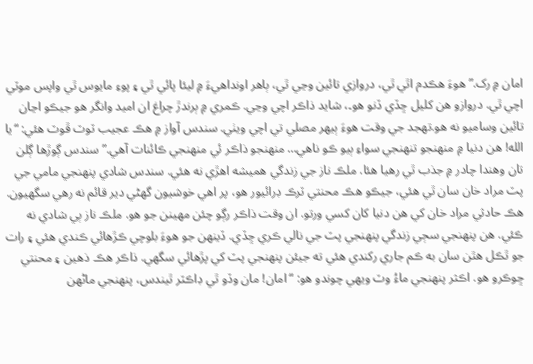امان ۾ رک.” هوءَ هڪدم اٿي ٿي، دروازي تائين وڃي ٿي، ٻاهر اونداهيءَ ۾ ليئا پائي ٿي ۽ پوءِ مايوس ٿي واپس موٽي اچي ٿي. دروازو هن کليل ڇڏي ڏنو هو۔، شايد ذاڪر اچي وڃي. ڪمري ۾ ٻرندڙ چراغ ان اميد وانگر هو جيڪو اڃان تائين وساميو نه هو.تهجد جي وقت هوءَ ٻيهر مصلي تي اچي ويٺي. سندس آواز ۾ هڪ عجيب ٽوٽ ڦوٽ هئي: “يا الله! هن دنيا ۾ منهنجو تنهنجي سواءِ ٻيو ڪو ناهي… منهنجو ذاڪر ئي منهنجي ڪائنات آهي.” سندس ڳوڙها ڳلن تان وهندا چادر ۾ جذب ٿي رهيا هئا. ملڪ ناز جي زندگي هميشه اهڙي نه هئي. سندس شادي پنهنجي مامي جي پٽ مراد خان سان ٿي هئي، جيڪو هڪ محنتي ٽرڪ ڊرائيور هو، پر اهي خوشيون گهڻي دير قائم نه رهي سگهيون. هڪ حادثي مراد خان کي هن دنيا کان کسي ورتو. ان وقت ذاڪر رڳو چئن مهينن جو هو. ملڪ ناز ٻي شادي نه ڪئي. هن پنهنجي سڄي زندگي پنهنجي پٽ جي نالي ڪري ڇڏي. ڏينهن جو هوءَ بلوچي ڪڙهائي ڪندي هئي ۽ رات جو ٿڪل هٿن سان به ڪم جاري رکندي هئي ته جيئن پنهنجي پٽ کي پڙهائي سگهي. ذاڪر هڪ ذهين ۽ محنتي ڇوڪرو هو. اڪثر پنهنجي ماءُ وٽ ويهي چوندو هو: “امان! مان وڏو ٿي ڊاڪٽر ٿيندس، پنهنجي ماڻهن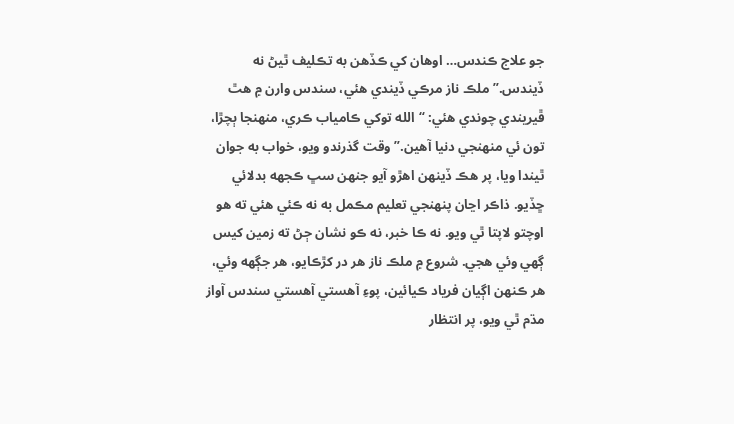جو علاج ڪندس… اوهان کي ڪڏهن به تڪليف ٿيڻ نه ڏيندس.” ملڪ ناز مرڪي ڏيندي هئي، سندس وارن ۾ هٿ ڦيريندي چوندي هئي: “الله توکي ڪامياب ڪري، منهنجا ٻچڙا، تون ئي منهنجي دنيا آهين.” وقت گذرندو ويو، خواب به جوان ٿيندا ويا، پر هڪ ڏينهن اهڙو آيو جنهن سڀ ڪجهه بدلائي ڇڏيو. ذاڪر اڃان پنهنجي تعليم مڪمل به نه ڪئي هئي ته هو اوچتو لاپتا ٿي ويو. نه ڪا خبر، نه ڪو نشان ڄڻ ته زمين کيس ڳهي وئي هجي. شروع ۾ ملڪ ناز هر در کڙڪايو، هر جڳهه وئي، هر ڪنهن اڳيان فرياد ڪيائين، پوءِ آهستي آهستي سندس آواز مڌم ٿي ويو، پر انتظار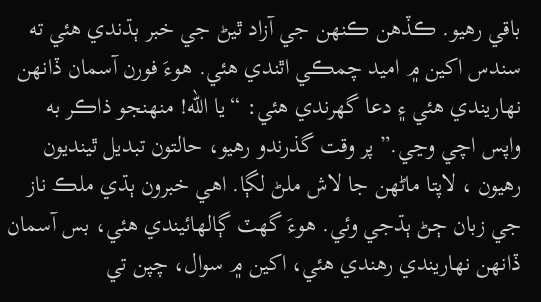باقي رهيو. ڪڏهن ڪنهن جي آزاد ٿيڻ جي خبر ٻڌندي هئي ته سندس اکين ۾ اميد چمڪي اٿندي هئي. هوءَ فورن آسمان ڏانهن نهاريندي هئي ۽ دعا گهرندي هئي: “يا الله! منهنجو ذاڪر به واپس اچي وڃي.” پر وقت گذرندو رهيو، حالتون تبديل ٿينديون رهيون ، لاپتا ماڻهن جا لاش ملڻ لڳا. اهي خبرون ٻڌي ملڪ ناز جي زبان ڄڻ ٻڌجي وئي. هوءَ گهٽ ڳالهائيندي هئي، بس آسمان ڏانهن نهاريندي رهندي هئي، اکين ۾ سوال، چپن تي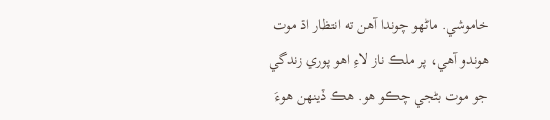خاموشي. ماڻهو چوندا آهن ته انتظار اڌ موت هوندو آهي، پر ملڪ ناز لاءِ اهو پوري زندگي جو موت بڻجي چڪو هو. هڪ ڏينهن هوءَ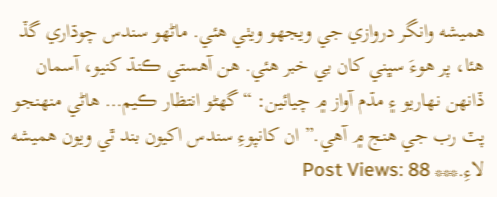هميشه وانگر دروازي جي ويجهو ويٺي هئي. ماڻهو سندس چوڌاري گڏ هئا، پر هوءَ سڀني کان بي خبر هئي. هن آهستي ڪنڌ کنيو، آسمان ڏانهن نهاريو ۽ مڌم آواز ۾ چيائين: “گهڻو انتظار ڪيم… هاڻي منهنجو پٽ رب جي هنج ۾ آهي.” ان کانپوءِ سندس اکيون بند ٿي ويون هميشه لاءِ.*** Post Views: 88